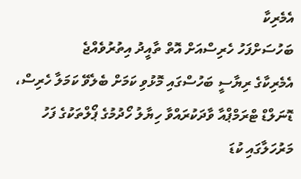އެމެރިކާ
ބަހުސަށްފަހު ހެރިސްއަށް އޮތް ތާއީދު އިތުރުވެއްޖެ
އެމެރިކާގެ ރިޔާސީ ބަހުސްގައި މޮޅުވި ކަމަށް ބެލެވޭ ކަމަލާ ހެރިސް، ޑޮނަލްޑް ޓްރަމްޕްއާ ވާދަކުރައްވާ ހިޔާލު ހޯދުމުގެ ޕޯލްތަކުގެ ފަހު މަރުހަލާގައި ކުޑަ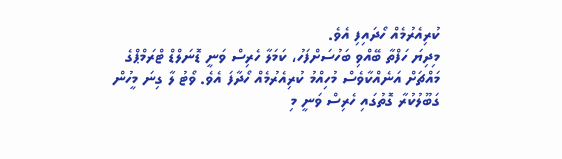ކުރިއެރުމެއް ހޯދައިފި އެވެ.
މިދިޔަ ހަފްތާ ބޭއްވި ބަހުސަށްފަހު، ކަމަލާ ހެރިސް ވަނީ ޑޮނަލްޑް ޓްރަމްޕްގެ މައްޗަށް އަނެއްކާވެސް މުހިއްމު ކުރިއެރުމެއް ހޯދާފަ އެވެ. ވޯޓު ލާ ގިނަ މީހުން ގަބޫލުކުރާ ގޮތުގައި ހެރިސް ވަނީ މި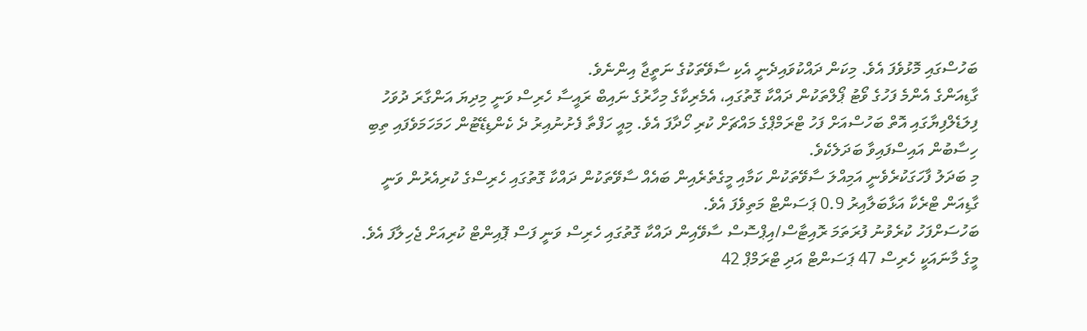ބަހުސްގައި މޮޅުވެފަ އެވެ. މިކަން ދައްކުވައިދެނީ އެކި ސާވޭތަކުގެ ނަތީޖާ އިންނެވެ.
ގާޑިއަންގެ އެންމެ ފަހުގެ ވޯޓު ޕޯލްތަކުން ދައްކާ ގޮތުގައި، އެމެރިކާގެ މިހާރުގެ ނައިބް ރައީސާ ހެރިސް ވަނީ މިދިޔަ އަންގާރަ ދުވަހު ފިލަޑެލްފިޔާގައި އޮތް ބަހުސްއަށް ފަހު ޓްރަމްޕްގެ މައްޗަށް ކުރި ހޯދާފަ އެވެ. މިއީ ހަފްތާ ފެށުނުއިރު ދެ ކެންޑިޑޭޓުން ހަމަހަމަވެފައި ތިބި ހިސާބުން އައިސްފައިވާ ބަދަލެކެވެ.
މި ބަދަލު ފާހަގަކުރެވެނީ އަމިއްލަ ސާވޭތަކުން ކަމާއި މީގެތެރެއިން ބައެއް ސާވޭތަކުން ދައްކާ ގޮތުގައި ހެރިސްގެ ކުރިއެރުން ވަނީ ގާޑިއަން ޓްރެކާ އަޅާބަލާއިރު 0.9 ޕަސަންޓް މަތިވެފަ އެވެ.
ބަހުސަށްފަހު ކުރެވުނު ފުރަތަމަ ރޮއިޓާސް/އިޕްސޮސް ސާވޭއިން ދައްކާ ގޮތުގައި ހެރިސް ވަނީ ފަސް ޕޮއިންޓް ކުރިއަށް ޖެހިލާފަ އެވެ. މީގެ މާނައަކީ ހެރިސް 47 ޕަސަންޓް އަދި ޓްރަމްޕް 42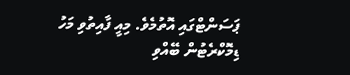ޕަސަންޓްގައި އޮތުމެވެ. މިއީ ފާއިތުވި މަހު ޑިމޮކްރެޓުން ބޭއްވި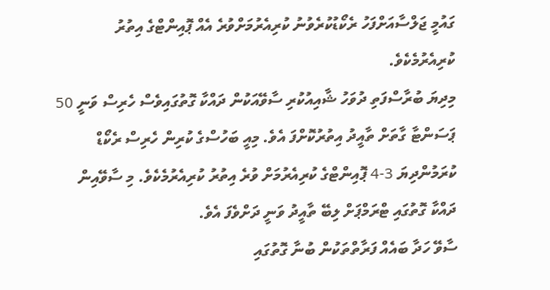ގައުމީ ޖަލްސާއަށްފަހު ރެކޯޑުކުރެވުނު ކުރިއެރުމަށްވުރެ އެއް ޕޮއިންޓްގެ އިތުރު ކުރިއެރުމެކެވެ.
މިދިޔަ ބުރާސްފަތި ދުވަހު ޝާއިއުކުރި ސާވޭއަކުން ދައްކާ ގޮތުގައިވެސް ހެރިސް ވަނީ 50 ޕަސަންޓާ ގާތަށް ތާއީދު އިތުރުކޮށްފަ އެވެ. މިއީ ބަހުސްގެ ކުރިން ހެރިސް ރެކޯޑް ކުރަމުންދިޔަ 3-4 ޕޮއިންޓްގެ ކުރިއެރުމަށް ވުރެ އިތުރު ކުރިއެރުމެކެވެ. މި ސާވޭއިން ދައްކާ ގޮތުގައި ޓްރަމްޕަށް ލިބޭ ތާއީދު ވަނީ ދަށްވެފަ އެވެ.
ސާވޭ ހަދާ ބައެއް ފަރާތްތަކުން ބުނާ ގޮތުގައި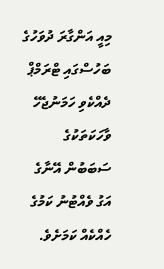މިއީ އަންގާރަ ދުވަހުގެ ބަހުސްގައި ޓްރަމްޕް ދެއްކެވި ހަމަނުޖެހޭ ވާހަކަތަކުގެ ސަބަބުން އޭނާގެ އަގު ވެއްޓުނު ކަމުގެ ހެއްކެއް ކަމަށެވެ.